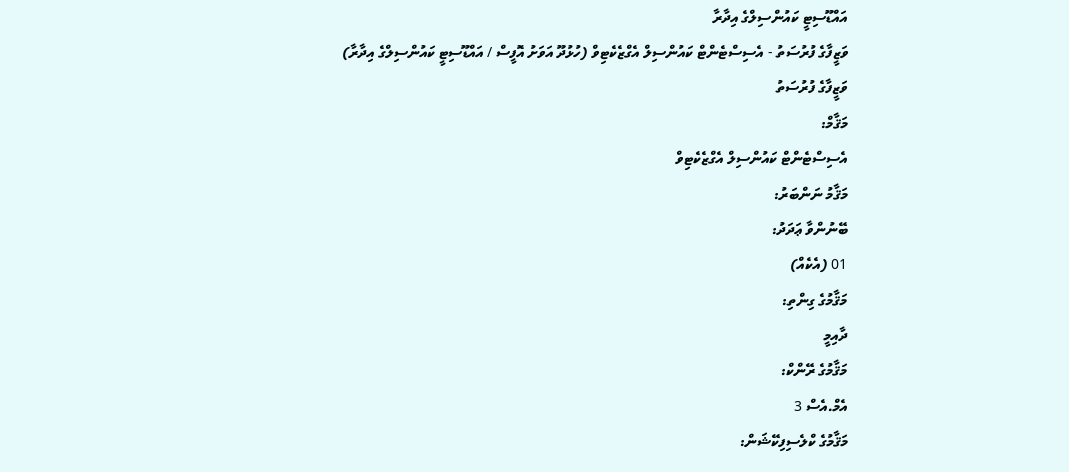އައްޑޫސިޓީ ކައުންސިލްގެ އިދާރާ
ވަޒީފާގެ ފުރުސަތު - އެސިސްޓެންޓް ކައުންސިލް އެގްޒެކެޓިވް (ހުޅުދޫ އަވަށު އޮފީސް / އައްޑޫސިޓީ ކައުންސިލްގެ އިދާރާ)
ވަޒީފާގެ ފުރުސަތު
މަޤާމް:
އެސިސްޓެންޓް ކައުންސިލް އެގްޒެކެޓިވް
މަޤާމު ނަންބަރު:
ބޭނުންވާ ޢަދަދު:
01 (އެކެއް)
މަޤާމުގެ ގިންތި:
ދާއިމީ
މަޤާމުގެ ރޭންކް:
އެމް.އެސް 3
މަޤާމުގެ ކްލެސިފިކޭޝަން: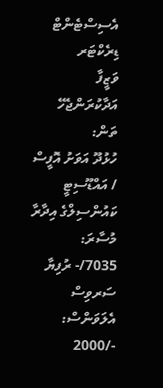އެސިސްޓެންޓް ޑިރެކްޓަރ
ވަޒީފާ އަދާކުރަންޖެހޭ ތަން:
ހުޅުދޫ އަވަށު އޮފީސް / އައްޑޫސިޓީ ކައުންސިލްގެ އިދާރާ
މުސާރަ:
7035/- ރުފިޔާ
ސަރވިސް އެލަވަންސް:
-/2000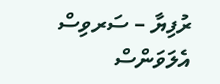ރުފިޔާ – ސަރވިސް އެލަވަންސް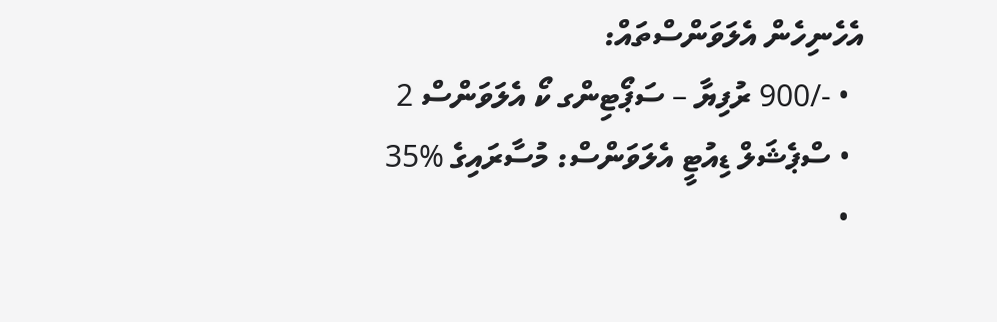އެހެނިހެން އެލަވަންސްތައް:
  • -/900 ރުފިޔާ – ސަޕޯޓިންގ ކޯ އެލަވަންސް 2
  • ސްޕެޝަލް ޑިއުޓީ އެލަވަންސް: މުސާރައިގެ %35
  •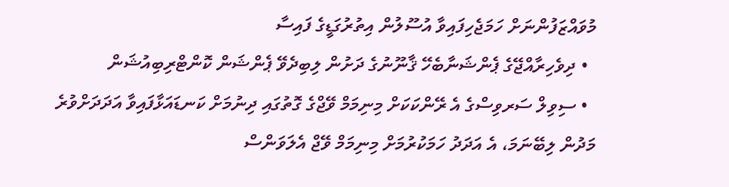މުވައްޒަފުންނަށް ހަމަޖެހިފައިވާ އުސޫލުން އިތުރުގަޑީގެ ފައިސާ
  • ދިވެހިރާއްޖޭގެ ޕެންޝަނާބެހޭ ޤާނޫނުގެ ދަށުން ލިބިދެވޭ ޕެންޝަން ކޮންޓްރިބިއުޝަން
  • ސިވިލް ސަރވިސްގެ އެ ރޭންކަކަށް މިނިމަމް ވޭޖްގެ ގޮތުގައި ދިނުމަށް ކަނޑައަޅާފައިވާ އަދަދަށްވުރެ މަދުން ލިބޭނަމަ، އެ އަދަދު ހަމަކުރުމަށް މިނިމަމް ވޭޖް އެލަވަންސް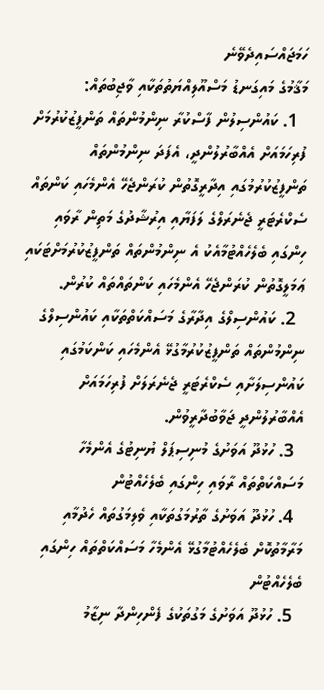ހަމަޖައްސައިދެވޭނެ
މަޤާމުގެ މައިގަނޑު މަސްއޫލިއްޔަތުތަކާއި ވާޖިބުތައް:
  1. ކައުންސިލުން ފާސްކުރާ ނިންމުންތައް ތަންފީޒުކުރުމަށް ފުރިހަމައަށް އެއްބާރުލުންދީ، އެފަދަ ނިންމުންތައް ތަންފީޒުކުރުމުގައި އިދާރީގޮތުން ކުރަންޖެހޭ އެންމެހައި ކަންތައް ސެކްރެޓަރީ ޖެނެރަލްގެ ލަފަޔާއި އިރުޝާދުގެ މަތިން ރާވައި ހިންގައި ބެލެހެއްޓުމާއެކު އެ ނިންމުންތައް ތަންފީޒުކުރުމަށްޓަކައި ޢަމަލީގޮތުން ކުރަންޖެހޭ އެންމެހައި ކަންތައްތައް ކުރުން.
  2. ކައުންސިލްގެ އިދާރާގެ މަސައްކަތްތަކާއި ކައުންސިލްގެ ނިންމުންތައް ތަންފީޒުކުރުމާގުޅޭ އެންމެހައި ކަންކަމުގައި ކައުންސިލަށާއި ސެކްރެޓަރީ ޖެނެރަލަށް ފުރިހަމައަށް އެއްބާރުލުންދީ ޖަވާބުދާރީވުން.
  3. ހުޅުދޫ އަވަށުގެ މުނިސިޕަލް ޔުނިޓުގެ އެންމެހާ މަސައްކަތްތައް ރާވައި ހިންގައި ބެލެހެއްޓުން
  4. ހުޅުދޫ އަވަށުގެ ތާރުމަގުތަކާއި ވެލިމަގުތައް ހެދުމާއި މަރާމާތުކޮށް ބެލެހެއްޓުމާގުޅޭ އެންމެހާ މަސައްކަތްތައް ހިންގައި ބެލެހެއްޓުން
  5. ހުޅުދޫ އަވަށުގެ މަގުތަކުގެ ފެންހިންދާ ނިޒާމު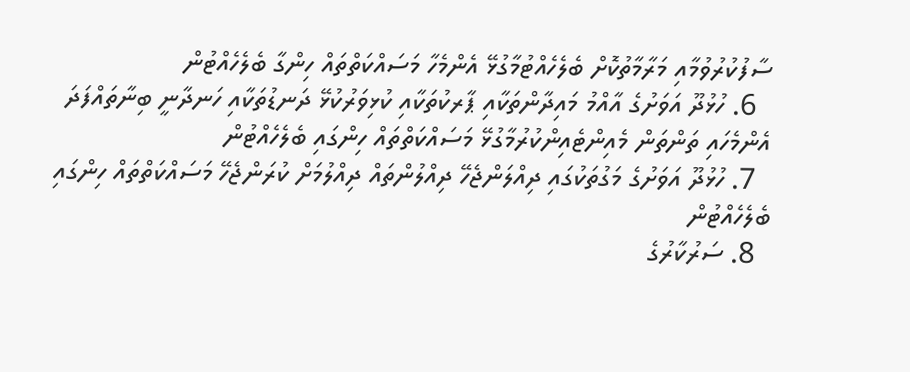ސާފުކުރުވުމާއި މަރާމާތުކޮށް ބެލެހެއްޓުމާގުޅޭ އެންމެހާ މަސައްކަތްތައް ހިންގާ ބެލެހެއްޓުން
  6. ހުޅުދޫ އަވަށުގެ އާއްމު މައިދާންތަކާއި ޕާރކުތަކާއި ކުޅިވަރުކުޅޭ ދަނޑުތަކާއި ހަނދާނީ ބިނާތައްފަދަ އެންމެހައި ތަންތަން މެއިންޓެއިންކުރުމާގުޅޭ މަސައްކަތްތައް ހިންގައި ބެލެހެއްޓުން
  7. ހުޅުދޫ އަވަށުގެ މަގުތަކުގައި ދިއްލަންޖެހޭ ދިއްލުންތައް ދިއްލުމަށް ކުރަންޖެހޭ މަސައްކަތްތައް ހިންގައި ބެލެހެއްޓުން
  8. ސަރުކާރުގެ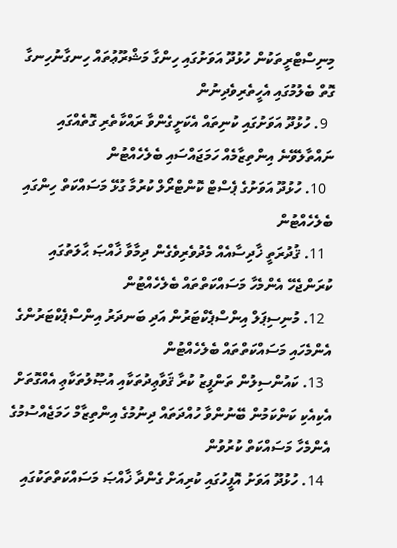މިނިސްޓްރީތަކުން ހުޅުދޫ އަވަށުގައި ހިންގާ މަޝްރޫޢުތައް ހިނގާނުހިނގާ ގޮތް ބެލުމުގައި އެހީތެރިވެދިނުން
  9. ހުޅުދޫ އަވަށުގައި ކުނިތައް އެކަށީގެންވާ ރައްކާތެރި ގޮތެއްގައި ނައްތާލެވޭނެ އިންތިޒާމެއް ހަމަޖައްސައި ބެލެހެއްޓުން
  10. ހުޅުދޫ އަވަށުގެ ޕެސްޓް ކޮންޓްރޯލް ކުރުމާ ގުޅޭ މަސައްކަތް ހިންގައި ބެލެހެއްޓުން
  11. ޤުދުރަތީ ޚާދިސާއެއް މެދުވެރިވެގެން ދިމާވާ ޚާއްޞަ ޙާލަތުގައި ކުރަންޖެހޭ އެންމެހާ މަސައްކަތްތައް ބެލެހެއްޓުން
  12. މުނިސިޕަލް އިންސްޕެކްޓަރުން އަދި ބަނދަރު އިންސްޕެކްޓަރުންގެ އެންމެހައި މަސައްކަތްތައް ބެލެހެއްޓުން
  13. ކައުންސިލުން ތަންފީޒު ކުރާ ޤަވާޢިދުތަކާއި އުޞޫލުތަކާޢި އެއްގޮތަށް އެކިއެކި ކަންކަމުން ބޭނުންވާ ހުއްދަތައް ދިނުމުގެ އިންތިޒާމް ހަމަޖެއްސުމުގެ އެންމެހާ މަސައްކަތް ކުރުވުން
  14. ހުޅުދޫ އަވަށު އޮފީހުގައި ކުރިއަށް ގެންދާ ޚާއްޞަ މަސައްކަތްތަކުގައި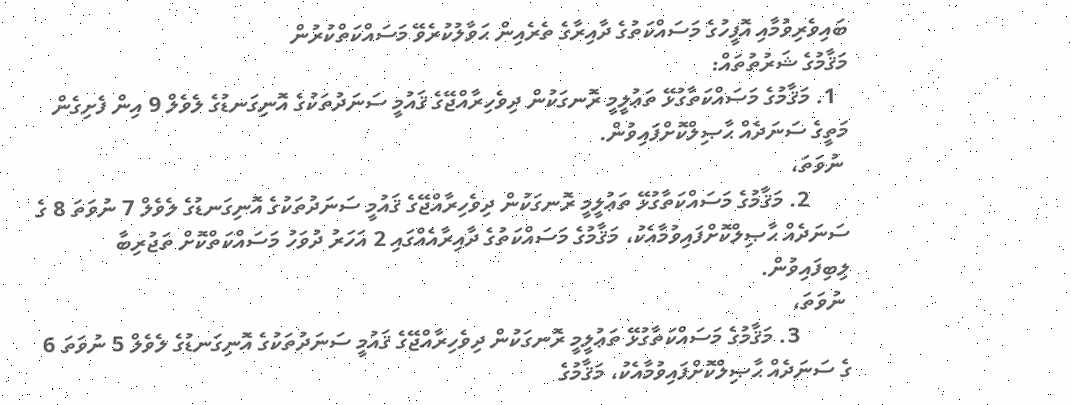ބައިވެރިވުމާއި އޮފީހުގެ މަސައްކަތުގެ ދާއިރާގެ ތެރެއިން ޙަވާލުކުރެވޭ މަސައްކަތްކުރުން
މަޤާމުގެ ޝަރުތުތައް:
  1. މަޤާމުގެ މަސައްކަތާގުޅޭ ތަޢުލީމީ ރޮނގަކުން ދިވެހިރާއްޖޭގެ ޤައުމީ ސަނަދުތަކުގެ އޮނިގަނޑުގެ ލެވެލް 9 އިން ފެށިގެން މަތީގެ ސަނަދެއް ޙާޞިލްކޮށްފައިވުން.
 ނުވަތަ،
       2. މަޤާމުގެ މަސައްކަތާގުޅޭ ތަޢުލީމީ ރޮނގަކުން ދިވެހިރާއްޖޭގެ ޤައުމީ ސަނަދުތަކުގެ އޮނިގަނޑުގެ ލެވެލް 7 ނުވަތަ 8 ގެ ސަނަދެއް ޙާޞިލްކޮށްފައިވުމާއެކު، މަޤާމުގެ މަސައްކަތުގެ ދާއިރާއެއްގައި 2 އަހަރު ދުވަހު މަސައްކަތްކޮށް ތަޖުރިބާ ލިބިފައިވުން.
 ނުވަތަ،
         3. މަޤާމުގެ މަސައްކަތާގުޅޭ ތަޢުލީމީ ރޮނގަކުން ދިވެހިރާއްޖޭގެ ޤައުމީ ސަނަދުތަކުގެ އޮނިގަނޑުގެ ލެވެލް 5 ނުވަތަ 6 ގެ ސަނަދެއް ޙާޞިލްކޮށްފައިވުމާއެކު، މަޤާމުގެ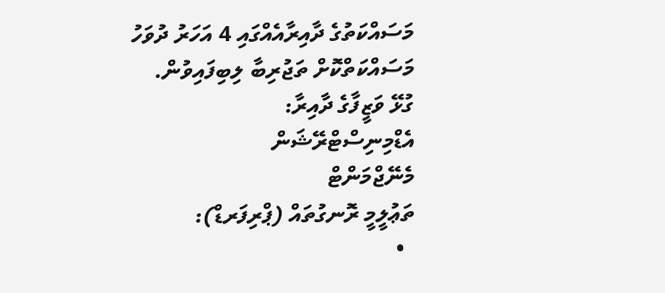މަސައްކަތުގެ ދާއިރާއެއްގައި 4 އަހަރު ދުވަހު މަސައްކަތްކޮށް ތަޖުރިބާ ލިބިފައިވުން.
ގުޅޭ ވަޒީފާގެ ދާއިރާ:
އެޑްމިނިސްޓްރޭޝަން
މެނޭޖްމަންޓް
ތަޢުލީމީ ރޮނގުތައް (ޕްރިފަރޑް):
  •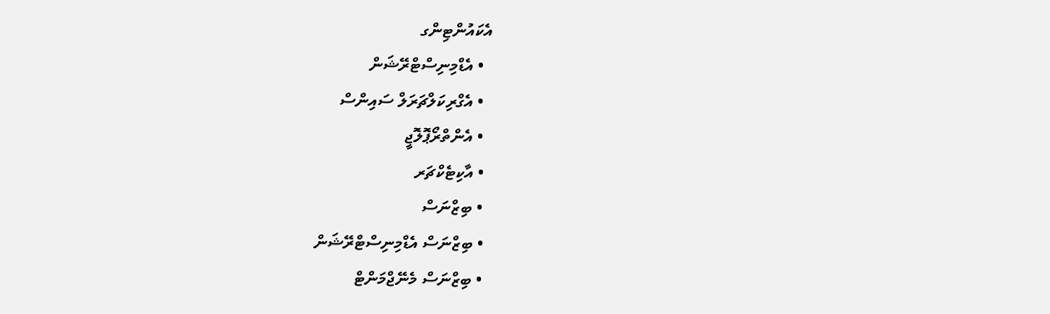އެކައުންޓިންގ
  • އެޑްމިނިސްޓްރޭޝަން
  • އެގްރިކަލްޗަރަލް ސައިންސް
  • އެންތްރޯޕޮލޮޖީ
  • އާކިޓެކްޗަރ
  • ބިޒްނަސް
  • ބިޒްނަސް އެޑްމިނިސްޓްރޭޝަން
  • ބިޒްނަސް މެނޭޖްމަންޓް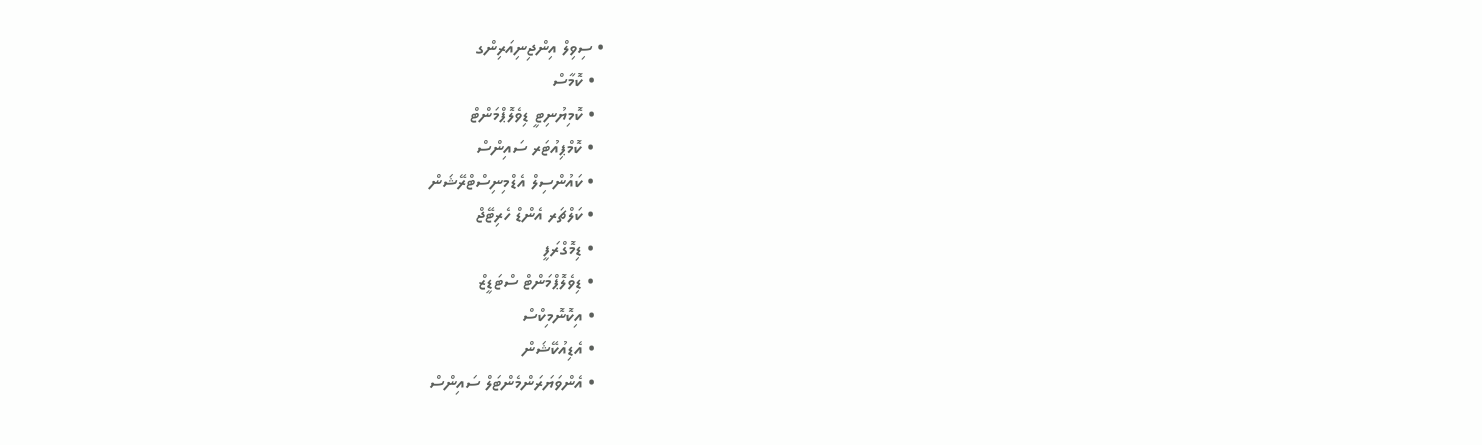• ސިވިލް އިންޖިނިއަރިންގ
  • ކޮމާސް
  • ކޮމިޔުނިޓީ ޑިވެލޮޕްމަންޓް
  • ކޮމްޕިއުޓަރ ސައިންސް
  • ކައުންސިލް އެޑްމިނިސްޓްރޭޝަން
  • ކަލްޗަރ އެންޑް ހެރިޓޭޖް
  • ޑިމޮގްރަފީ
  • ޑިވެލޮޕްމަންޓް ސްޓަޑީޒް
  • އިކޮނޮމިކްސް
  • އެޑިއުކޭޝަން
  • އެންވަޔަރަންމެންޓަލް ސައިންސް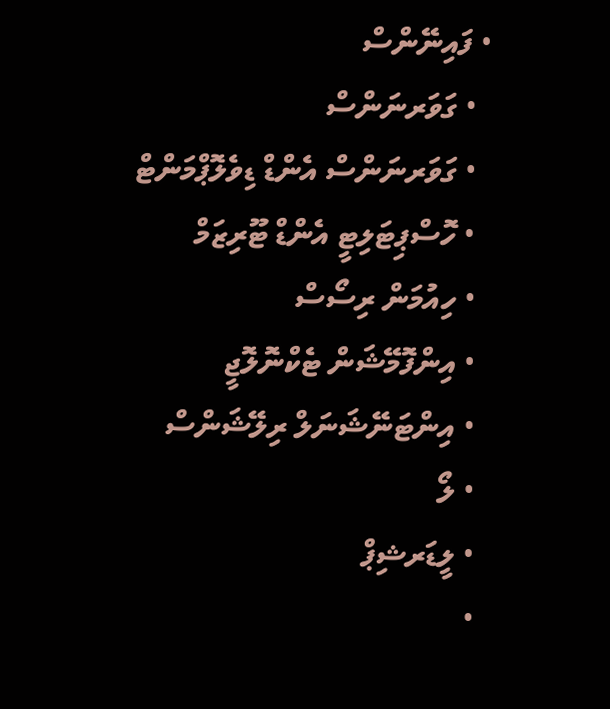• ފައިނޭންސް
  • ގަވަރނަންސް
  • ގަވަރނަންސް އެންޑް ޑިވެލޮޕްމަންޓް
  • ހޮސްޕިޓަލިޓީ އެންޑް ޓޫރިޒަމް
  • ހިއުމަން ރިސޯސް
  • އިންފޮމޭޝަން ޓެކްނޮލޮޖީ
  • އިންޓަނޭޝަނަލް ރިލޭޝަންސް
  • ލޯ
  • ލީޑަރޝިޕް
  •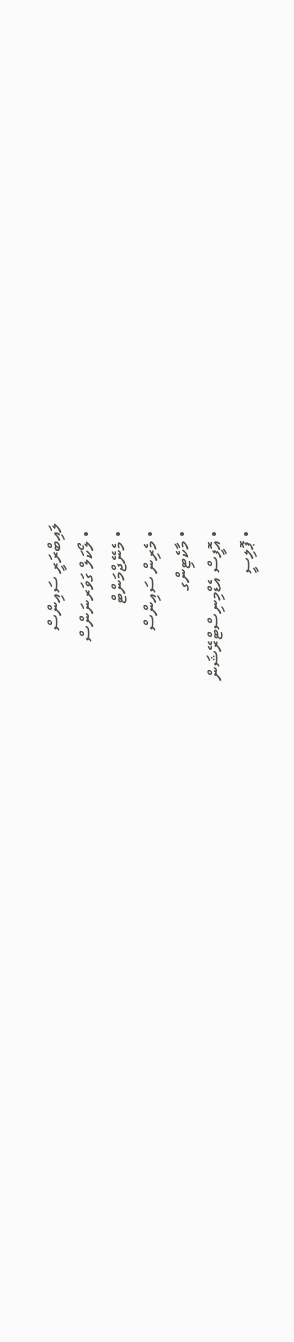ލައިބްރަރީ ސައިންސް
  • ލޯކަލް ގަވަރނަންސް
  • މެނޭޖްމަންޓް
  • މެރިން ސައިންސް
  • މާކެޓިންގ
  • އޮފީސް އެޑްމިނިސްޓްރޭޝަން
  • ޕޮލިސީ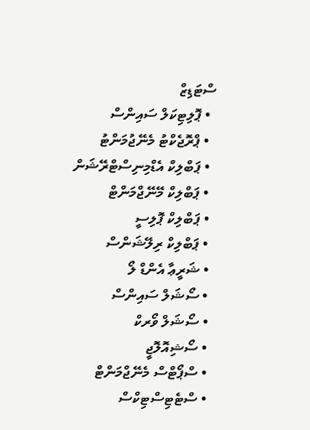ސްޓަޑިޒް
  • ޕޮލިޓިކަލް ސައިންސް
  • ޕްރޮޖެކްޓު މެނޭޖުމަންޓު
  • ޕަބްލިކް އެޑްމިނިސްޓްރޭޝަން
  • ޕަބްލިކް މޭނޭޖްމަންޓް
  • ޕަބްލިކް ޕޮލިސީ
  • ޕަބްލިކް ރިލޭޝަންސް
  • ޝަރީޢާ އެންޑް ލޯ
  • ސޯޝަލް ސައިންސް
  • ސޯޝަލް ވޯރކް
  • ސޯޝިއޮލޮޖީ
  • ސްޕޯޓްސް މެނޭޖްމަންޓް
  • ސްޓެޓިސްޓިކްސް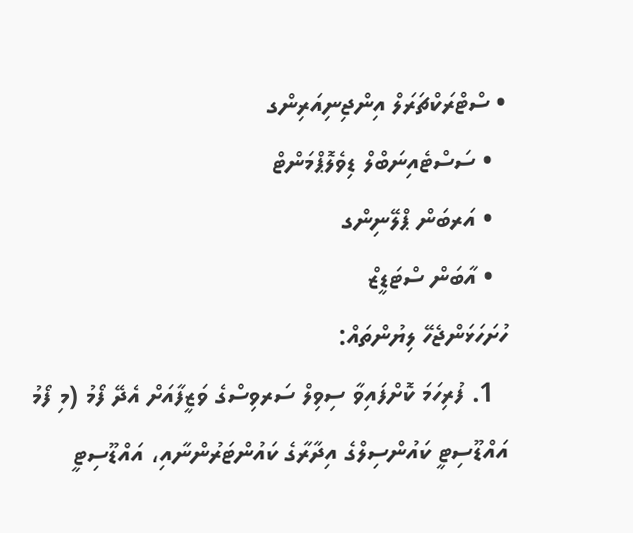• ސްޓްރަކްޗަރަލް އިންޖިނިއަރިންގ
  • ސަސްޓެއިނަބްލް ޑިވެލޮޕްމަންޓް
  • އަރބަން ޕްލޭނިންގ
  • އާބަން ސްޓަޑީޒް
ހުށަހަޅަންޖެހޭ ލިޔުންތައް:
  1. ފުރިހަމަ ކޮށްފައިވާ ސިވިލް ސަރވިސްގެ ވަޒީފާއަށް އެދޭ ފޯމު (މި ފޯމު އައްޑޫސިޓީ ކައުންސިލްގެ އިދާރާގެ ކައުންޓަރުންނާއި، އައްޑޫސިޓީ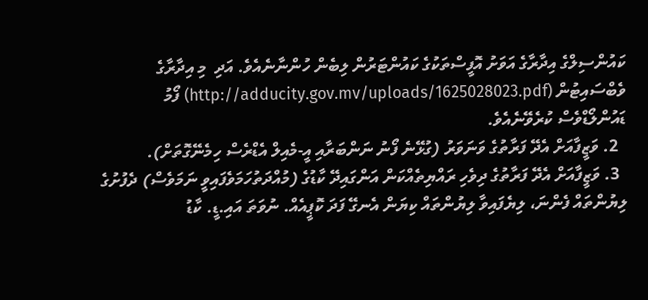ކައުންސިލްގެ އިދާރާގެ އަވަށު އޮފީސްތަކުގެ ކައުންޓަރުން ލިބެން ހުންނާނެއެވެ. އަދި  މި އިދާރާގެ ވެބްސައިޓުން (http://adducity.gov.mv/uploads/1625028023.pdf) ފޯމު ޑައުންލޯޑްވެސް ކުރެވޭނެއެވެ.
  2. ވަޒީފާއަށް އެދޭ ފަރާތުގެ ވަނަވަރު (ގުޅޭނެ ފޯނު ނަންބަރާއި އީ-މެއިލް އެޑްރެސް ހިމެނޭގޮތަށް).
  3. ވަޒީފާއަށް އެދޭ ފަރާތުގެ ދިވެހި ރައްޔިތެއްކަން އަންގައިދޭ ކާޑުގެ (މުއްދަތުހަމަވެފައިވީ ނަމަވެސް) ދެފުށުގެ ލިޔުންތައް ފެންނަ، ލިޔެފައިވާ ލިޔުންތައް ކިޔަން އެނގޭ ފަދަ ކޮޕީއެއް. ނުވަތަ އައި.ޑީ. ކާޑު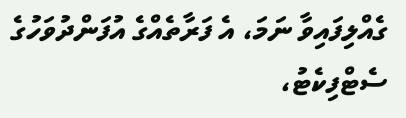ގެއްލިފައިވާ ނަމަ، އެ ފަރާތެއްގެ އުފަންދުވަހުގެ ސެޓްފިކެޓު،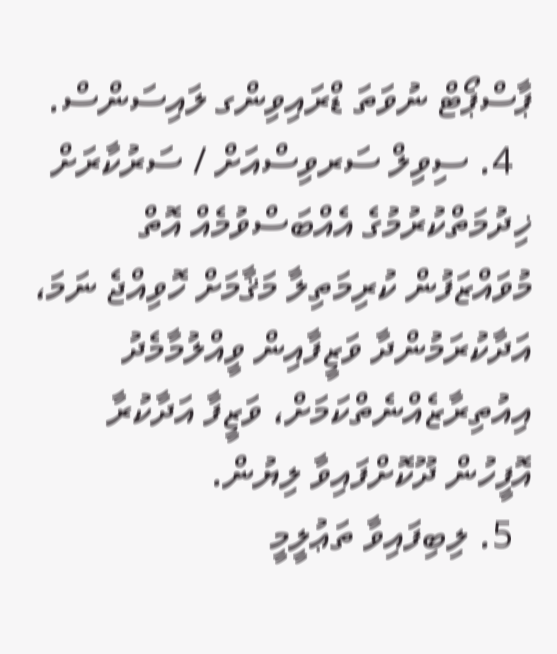ޕާސްޕޯޓް ނުވަތަ ޑްރައިވިންގ ލައިސަންސް.
  4. ސިވިލް ސަރވިސްއަށް / ސަރުކާރަށް ޚިދުމަތްކުރުމުގެ އެއްބަސްވުމެއް އޮތް މުވައްޒަފުން ކުރިމަތިލާ މަޤާމަށް ހޮވިއްޖެ ނަމަ، އަދާކުރަމުންދާ ވަޒީފާއިން ވީއްލުމާމެދު އިއުތިރާޒެއްނެތްކަމަށް، ވަޒީފާ އަދާކުރާ އޮފީހުން ދޫކޮށްފައިވާ ލިޔުން.
  5. ލިބިފައިވާ ތަޢުލީމީ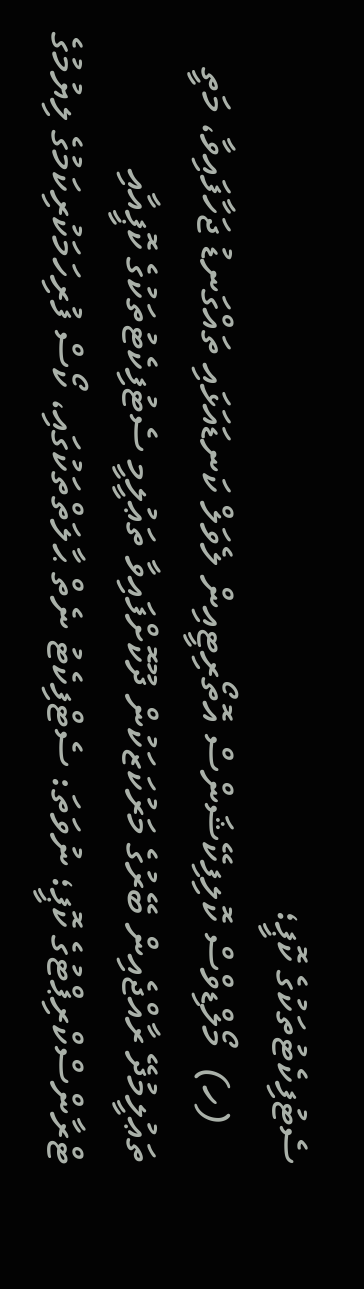ސެޓުފިކެޓުތަކުގެ ކޮޕީ؛
    (ހ)  މޯލްޑިވްސް ކޮލިފިކޭޝަންސް އޮތޯރިޓީއިން ލެވަލް ކަނޑައަޅައި ތައްގަނޑު ޖަހާފައިވާ، މަތީ ތަޢުލީމުދޭ ރާއްޖެއިން ބޭރުގެ މަރުކަޒަކުން ދޫކޮށްފައިވާ ތަޢުލީމީ ސެޓުފިކެޓުތަކުގެ ކޮޕީއާއި ޓްރާންސްކްރިޕްޓުގެ ކޮޕީ؛ ނުވަތަ: ސެޓްފިކެޓު ނެތް ޙާލަތްތަކުގައި، ކޯސް ފުރިހަމަކުރިކަމުގެ ލިޔުމުގެ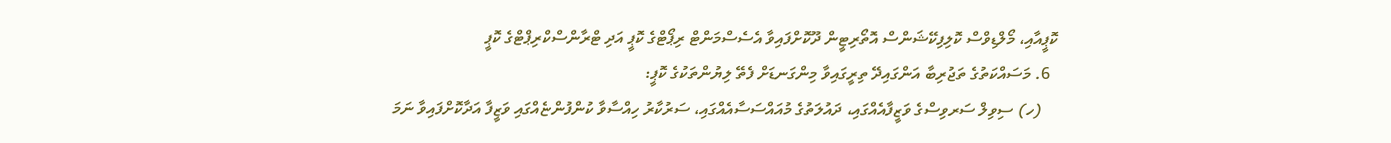ކޮޕީއާއި، މޯލްޑިވްސް ކޮލިފިކޭޝަންސް އޮތޯރިޓީން ދޫކޮށްފައިވާ އެސެސްމަންޓް ރިޕޯޓްގެ ކޮޕީ އަދި ޓްރާންސްކްރިޕްޓްގެ ކޮޕީ
  6. މަސައްކަތުގެ ތަޖުރިބާ އަންގައިދޭ ތިރީގައިވާ މިންގަނޑަށް ފެތޭ ލިޔުންތަކުގެ ކޮޕީ:
    (ހ) ސިވިލް ސަރވިސްގެ ވަޒީފާއެއްގައި، ދައުލަތުގެ މުއައްސަސާއެއްގައި، ސަރުކާރު ހިއްސާވާ ކުންފުންޏެއްގައި ވަޒީފާ އަދާކޮށްފައިވާ ނަމަ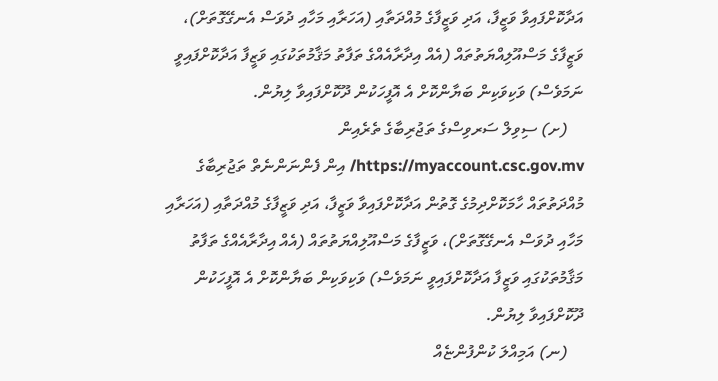އަދާކޮށްފައިވާ ވަޒީފާ، އަދި ވަޒީފާގެ މުއްދަތާއި (އަހަރާއި މަހާއި ދުވަސް އެނގޭގޮތަށް)، ވަޒީފާގެ މަސްއޫލިއްޔަތުތައް (އެއް އިދާރާއެއްގެ ތަފާތު މަޤާމުތަކުގައި ވަޒީފާ އަދާކޮށްފައިވީ ނަމަވެސް) ވަކިވަކިން ބަޔާންކޮށް އެ އޮފީހަކުން ދޫކޮށްފައިވާ ލިޔުން.
    (ށ) ސިވިލް ސަރވިސްގެ ތަޖުރިބާގެ ތެރެއިން https://myaccount.csc.gov.mv/ އިން ފެންނަންނެތް ތަޖުރިބާގެ މުއްދަތުތައް ހާމަކޮށްދިމުގެ ގޮތުން އަދާކޮށްފައިވާ ވަޒީފާ، އަދި ވަޒީފާގެ މުއްދަތާއި (އަހަރާއި މަހާއި ދުވަސް އެނގޭގޮތަށް)، ވަޒީފާގެ މަސްއޫލިއްޔަތުތައް (އެއް އިދާރާއެއްގެ ތަފާތު މަޤާމުތަކުގައި ވަޒީފާ އަދާކޮށްފައިވީ ނަމަވެސް) ވަކިވަކިން ބަޔާންކޮށް އެ އޮފީހަކުން ދޫކޮށްފައިވާ ލިޔުން.
    (ނ) އަމިއްލަ ކުންފުންޏެއް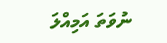ނުވަތަ އަމިއްލަ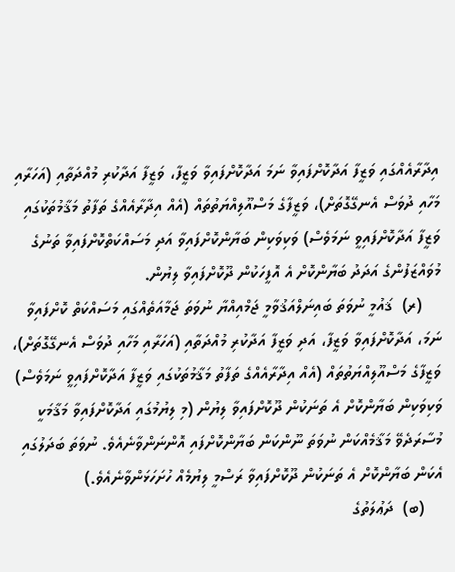އިދާރާއެއްގައި ވަޒީފާ އަދާކޮށްފައިވާ ނަމަ އަދާކޮށްފައިވާ ވަޒީފާ، ވަޒީފާ އަދާކުރި މުއްދަތާއި (އަހަރާއި މަހާއި ދުވަސް އެނގޭގޮތަށް)، ވަޒީފާގެ މަސްއޫލިއްޔަތުތައް (އެއް އިދާރާއެއްގެ ތަފާތު މަޤާމުތަކުގައި ވަޒީފާ އަދާކޮށްފައިވީ ނަމަވެސް) ވަކިވަކިން ބަޔާންކޮށްފައިވާ އަދި މަސައްކަތްކޮށްފައިވާ ތަނުގެ މުވައްޒަފުންގެ އަދަދު ބަޔާންކޮށް އެ އޮފީހަކުން ދޫކޮށްފައިވާ ލިޔުން.
    (ރ)  ޤައުމީ ނުވަތަ ބައިނަލްއަޤުވާމީ ޖަމްއިއްޔާ ނުވަތަ ޖަމާއަތެއްގައި މަސައްކަތް ކޮށްފައިވާ ނަމަ، އަދާކޮށްފައިވާ ވަޒީފާ، އަދި ވަޒީފާ އަދާކުރި މުއްދަތާއި (އަހަރާއި މަހާއި ދުވަސް އެނގޭގޮތަށް)، ވަޒީފާގެ މަސްއޫލިއްޔަތުތައް (އެއް އިދާރާއެއްގެ ތަފާތު މަޤާމުތަކުގައި ވަޒީފާ އަދާކޮށްފައިވީ ނަމަވެސް) ވަކިވަކިން ބަޔާންކޮށް އެ ތަނަކުން ދޫކޮށްފައިވާ ލިޔުން (މި ލިޔުމުގައި އަދާކޮށްފައިވާ މަޤާމަކީ މުސާރަދެވޭ މަޤާމެއްކަން ނުވަތަ ނޫންކަން ބަޔާންކޮށްފައި އޮންނަންވާނެއެވެ. ނުވަތަ ބަދަލުގައި އެކަން ބަޔާންކޮށް އެ ތަނަކުން ދޫކޮށްފައިވާ ރަސްމީ ލިޔުމެއް ހުށަހަޅަންވާނެއެވެ.)
    (ބ)  ދަޢުލަތުގެ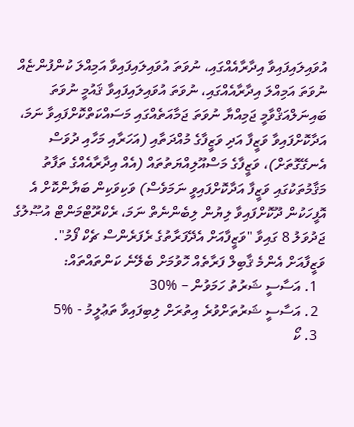އުވައިލައިފައިވާ އިދާރާއެއްގައި، ނުވަތަ އުވައިލައިފައިވާ އަމިއްލަ ކުންފުންޏެއް ނުވަތަ އަމިއްލަ އިދާރާއެއްގައި، ނުވަތަ އުވައިލައިފައިވާ ޤައުމީ ނުވަތަ ބައިނަލްއަޤްވާމީ ޖަމިއްޔާ ނުވަތަ ޖަމާއަތެއްގައި މަސައްކަތްކޮށްފައިވާ ނަމަ، އަދާކޮށްފައިވާ ވަޒީފާ އަދި ވަޒީފާގެ މުއްދަތާއި (އަހަރާއި މަހާއި ދުވަސް އެނގޭގޮތަށް)، ވަޒީފާގެ މަސްއޫލިއްޔަތުތައް (އެއް އިދާރާއެއްގެ ތަފާތު މަޤާމުތަކުގައި ވަޒީފާ އަދާކޮށްފައިވީ ނަމަވެސް) ވަކިވަކިން ބަޔާންކޮށް އެ އޮފީހަކުން ދޫކޮށްފައިވާ ލިޔުން ލިބެންނެތް ނަމަ، ރެކްރޫޓްމަންޓް އުޞޫލުގެ ޖަދުވަލު 8 ގައިވާ "ވަޒީފާއަށް އެދޭފަރާތުގެ ރެފަރެންސް ޗެކް ފޯމު".
ވަޒީފާއަށް އެންމެ ޤާބިލް ފަރާތެއް ހޮވުމަށް ބެލޭނެ ކަންތައްތައް:
  1. އަސާސީ ޝަރުތު ހަމަވުން – %30
  2. އަސާސީ ޝަރުތަށްވުރެ އިތުރަށް ލިބިފައިވާ ތަޢުލީމު - %5
  3. ކޯ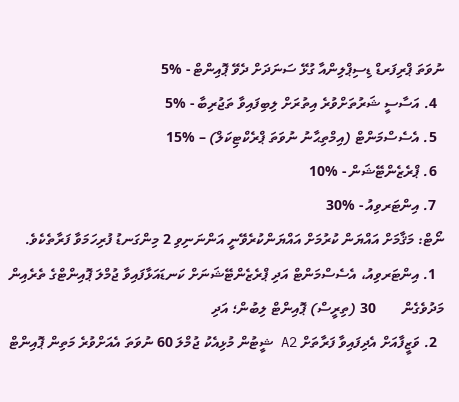ނުވަތަ ޕްރިފަރޑް ޑިސިޕްލިންއާ ގުޅޭ ސަނަދަށް ދެވޭ ޕޮއިންޓް - %5
  4. އަސާސީ ޝަރުތަށްވުރެ އިތުރަށް ލިބިފައިވާ ތަޖުރިބާ - %5
  5. އެސެސްމަންޓް (އިމްތިޙާނު ނުވަތަ ޕްރެކްޓިކަލް) – %15
  6. ޕްރެޒެންޓޭޝަން - %10
  7. އިންޓަރވިއު - %30
ނޯޓް: މަޤާމަށް އައްޔަން ކުރުމަށް އައްޔަންކުރެވޭނީ އަންނަނިވި 2 މިންގަނޑު ފުރިހަމަވާ ފަރާތެކެވެ.
  1. އިންޓަރވިއު، އެސެސްމަންޓް އަދި ޕްރެޒެންޓޭޝަނަށް ކަނޑައަޅާފައިވާ ޖުމްލަ ޕޮއިންޓްގެ ތެރެއިން މަދުވެގެން       30 (ތިރީސް) ޕޮއިންޓް ލިބުން؛ އަދި
  2. ވަޒީފާއަށް އެދިފައިވާ ފަރާތަށް A2 ޝީޓުން މުޅިއެކު ޖުމްލަ 60 ނުވަތަ އެއަށްވުރެ މަތިން ޕޮއިންޓް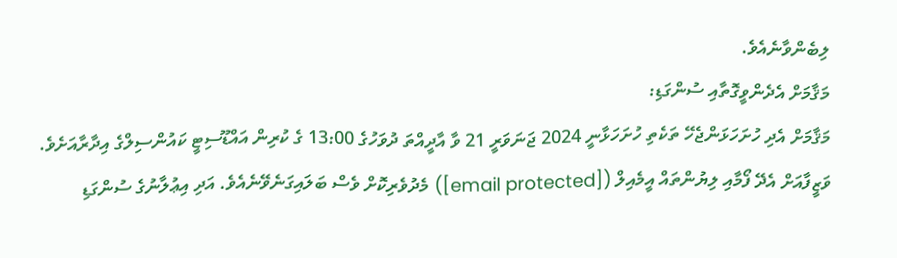ލިބެންވާނެއެވެ.
މަޤާމަށް އެދެންވީގޮތާއި ސުންގަޑި:
މަޤާމަށް އެދި ހުށަހަޅަންޖެހޭ ތަކެތި ހުށަހަޅާނީ 2024 ޖަނަވަރީ 21 ވާ އާދީއްތަ ދުވަހުގެ 13:00 ގެ ކުރިން އައްޑޫސިޓީ ކައުންސިލްގެ އިދާރާއަށެވެ. ވަޒީފާއަށް އެދޭ ފޯމާއި ލިޔުންތައް އީމެއިލް ([email protected]) މެދުވެރިކޮށް ވެސް ބަލައިގަނެވޭނެއެވެ. އަދި އިޢުލާނުގެ ސުންގަޑި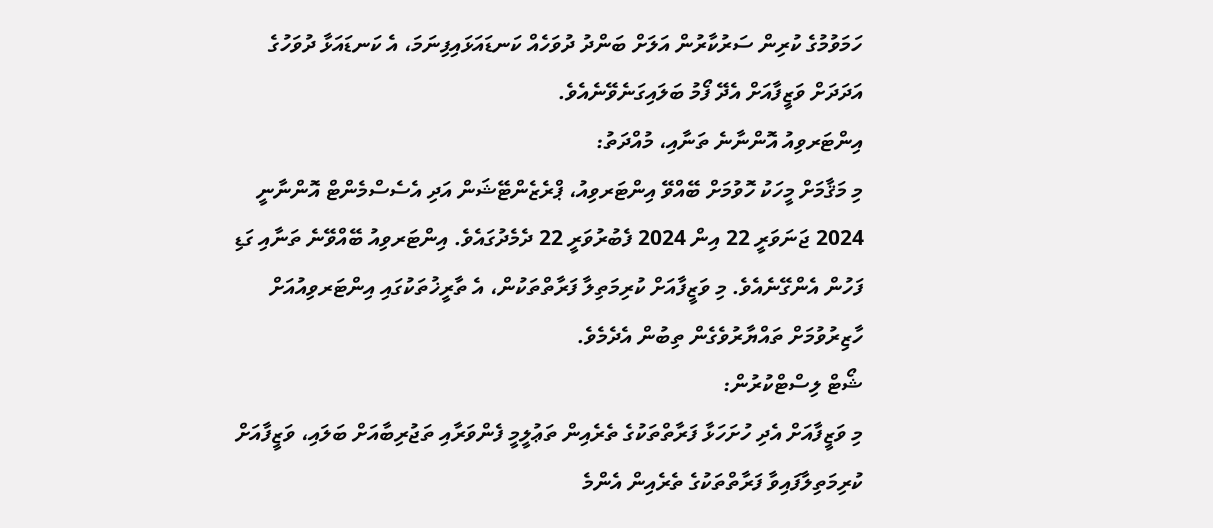ހަމަވުމުގެ ކުރިން ސަރުކާރުން އަލަށް ބަންދު ދުވަހެއް ކަނޑައަޅައިފިނަމަ، އެ ކަނޑައަޅާ ދުވަހުގެ އަދަދަށް ވަޒީފާއަށް އެދޭ ފޯމު ބަލައިގަނެވޭނެއެވެ.
އިންޓަރވިއު އޮންނާނެ ތަނާއި، މުއްދަތު:
މި މަޤާމަށް މީހަކު ހޮވުމަށް ބޭއްވޭ އިންޓަރވިއު، ޕްރެޒެންޓޭޝަން އަދި އެސެސްމެންޓް އޮންނާނީ 2024 ޖަނަވަރީ 22 އިން 2024 ފެބުރުވަރީ 22 ދެމެދުގައެވެ. އިންޓަރވިއު ބޭއްވޭނެ ތަނާއި ގަޑި ފަހުން އެންގޭނެއެވެ. މި ވަޒީފާއަށް ކުރިމަތިލާ ފަރާތްތަކުން، އެ ތާރީޚުތަކުގައި އިންޓަރވިއުއަށް ހާޒިރުވުމަށް ތައްޔާރުވެގެން ތިބުން އެދެމެވެ.
ޝޯޓް ލިސްޓްކުރުން:
މި ވަޒީފާއަށް އެދި ހުށަހަޅާ ފަރާތްތަކުގެ ތެރެއިން ތަޢުލީމީ ފެންވަރާއި ތަޖުރިބާއަށް ބަލައި، ވަޒީފާއަށް ކުރިމަތިލާފައިވާ ފަރާތްތަކުގެ ތެރެއިން އެންމެ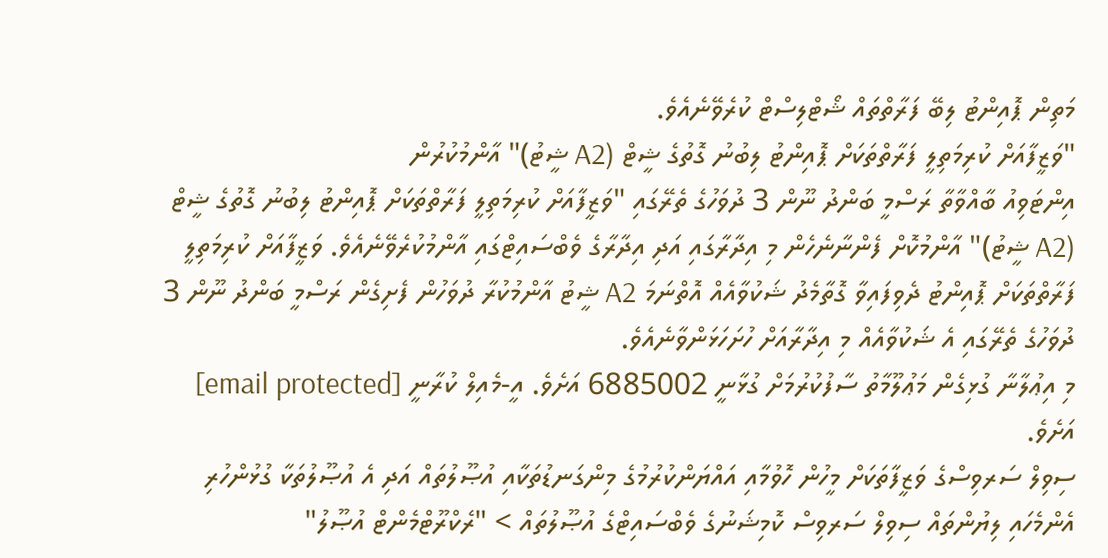މަތިން ޕޮއިންޓު ލިބޭ ފަރާތްތައް ޝޯޓްލިސްޓް ކުރެވޭނެއެވެ.
"ވަޒީފާއަށް ކުރިމަތިލީ ފަރާތްތަކަށް ޕޮއިންޓު ލިބުނު ގޮތުގެ ޝީޓް (A2 ޝީޓު)" އާންމުކުރުން
އިންޓަވިއު ބާއްވާތާ ރަސްމީ ބަންދު ނޫން 3 ދުވަހުގެ ތެރޭގައި "ވަޒީފާއަށް ކުރިމަތިލީ ފަރާތްތަކަށް ޕޮއިންޓު ލިބުނު ގޮތުގެ ޝީޓް (A2 ޝީޓު)" އާންމުކޮށް ފެންނާނެހެން މި އިދާރާގައި އަދި އިދާރާގެ ވެބްސައިޓްގައި އާންމުކުރެވޭނެއެވެ. ވަޒީފާއަށް ކުރިމަތިލީ ފަރާތްތަކަށް ޕޮއިންޓު ދެވިފައިވާ ގޮތާމެދު ޝަކުވާއެއް އޮތްނަމަ A2 ޝީޓު އާންމުކުރާ ދުވަހުން ފެށިގެން ރަސްމީ ބަންދު ނޫން 3 ދުވަހުގެ ތެރޭގައި އެ ޝަކުވާއެއް މި އިދާރާއަށް ހުށަހަޅަންވާނެއެވެ.
މި އިޢުލާނާ ގުޅިގެން މަޢުލޫމާތު ސާފުކުރުމަށް ގުޅާނީ 6885002 އަށެވެ. އީ-މެއިލް ކުރާނީ [email protected] އަށެވެ.
ސިވިލް ސަރވިސްގެ ވަޒީފާތަކަށް މީހުން ހޮވުމާއި އައްޔަންކުރުމުގެ މިންގަނޑުތަކާއި އުޞޫލުތައް އަދި އެ އުޞޫލުތަކާ ގުޅުންހުރި އެންމެހައި ލިޔުންތައް ސިވިލް ސަރވިސް ކޮމިޝަނުގެ ވެބްސައިޓްގެ އުޞޫލުތައް > "ރެކްރޫޓްމެންޓް އުޞޫލު"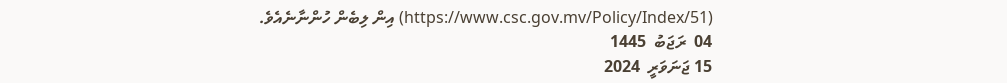(https://www.csc.gov.mv/Policy/Index/51) އިން ލިބެން ހުންނާނެއެވެ.
04  ރަޖަބު  1445
15 ޖަނަވަރީ  2024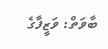ބާވަތް: ވަޒީފާގެ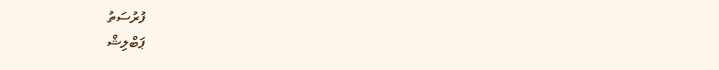ފުރުސަތު
ޕަބްލިޝް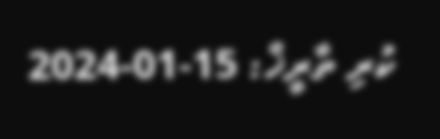ކުރި ތާރީޚް: 15-01-2024